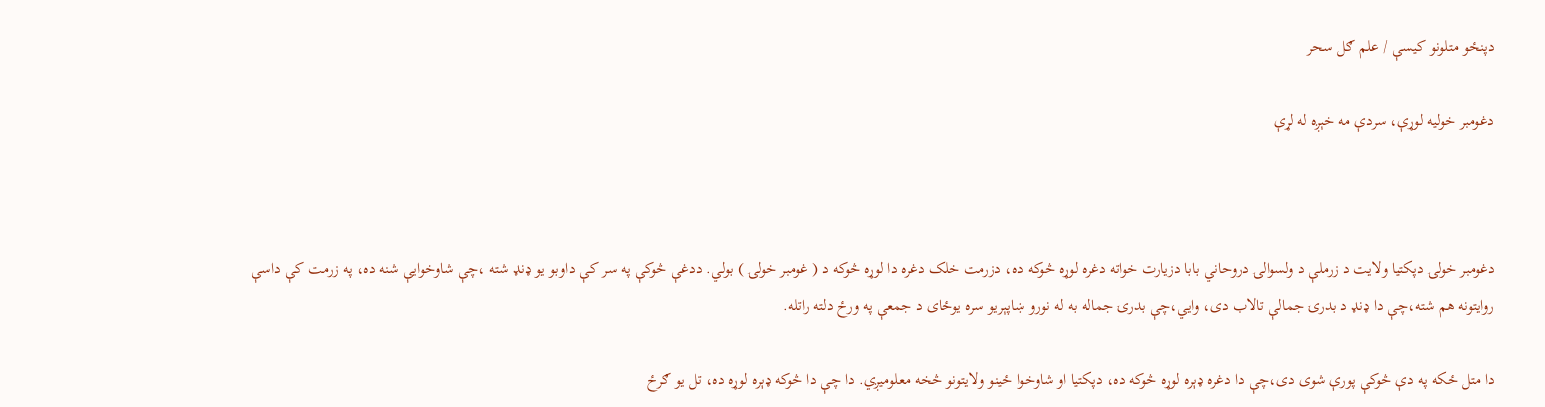دپنځو متلونو کیسې / علم ګل سحر

دغومبر خوليه لوړې، سردې مه خېږه له لړې



دغومبر خولۍ دپکتيا ولايت د زرملې د ولسوالۍ دروحاني بابا دزيارت خواته دغره لوړه څوکه ده، دزرمت خلک دغره دا لوړه څوکه د ( غومبر خولۍ ) بولي. ددغې څوکې په سر کې داوبو يو ډنډ شته ،چې شاوخوايې شنه ده، په زرمت کې داسې روايتونه هم شته،چې دا ډنډ د بدرۍ جمالې تالاب دى، وايي،چې بدرۍ جماله به له نورو ښاپېريو سره يوځاى د جمعې په ورځ دلته راتله.

دا متل ځکه په دې څوکې پورې شوى دى،چې دا دغره ډېره لوړه څوکه ده، دپکتيا او شاوخوا ځينو ولايتونو څخه معلوميږي. دا چې دا څوکه ډېره لوړه ده، تل يو ګرځ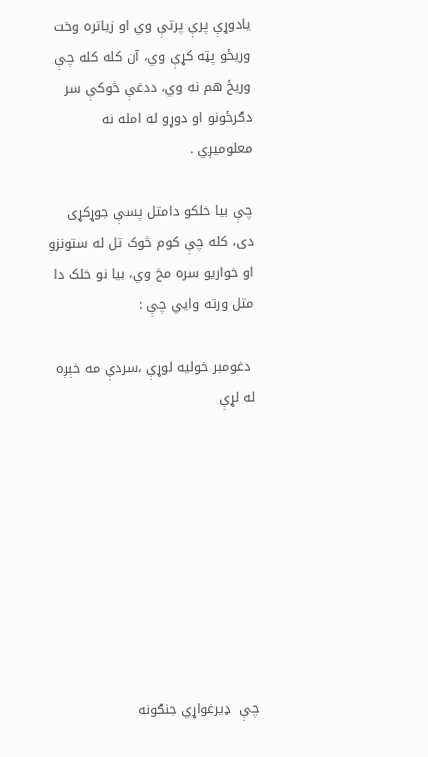يادوړې پرې پرتې وي او زياتره وخت وريځو پټه کړې وي، آن کله کله چې وريځ هم نه وي، ددغې څوکې سر دګرځونو او دوړو له امله نه معلوميږي .

چې بيا خلکو دامتل پسې جوړکړى دى، کله چې کوم څوک تل له ستونزو او خواريو سره مخ وي، بيا نو خلک دا متل ورته وايي چې :

 دغومبر خوليه لوړې ،سردې مه خېږه له لړې









چې  ډیرغواړي جنګونه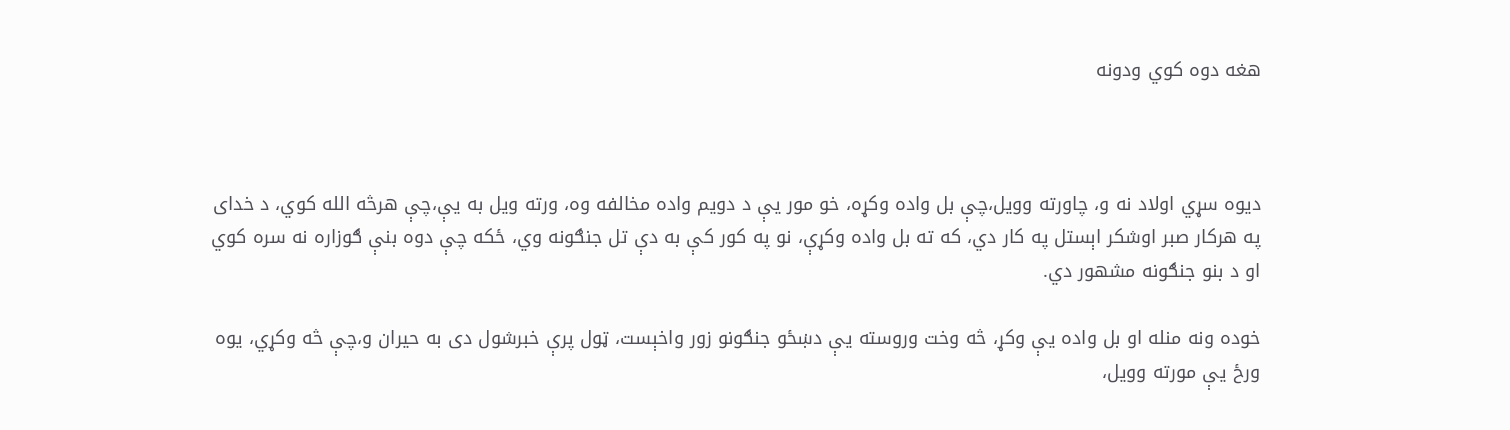هغه دوه کوي ودونه



ديوه سړي اولاد نه و، چاورته وويل،چې بل واده وکړه، خو مور يې د دويم واده مخالفه وه، ورته ويل به يې،چې هرڅه الله کوي، د خداى په هرکار صبر اوشکر اېستل په کار دي، که ته بل واده وکړې، نو په کور کې به دې تل جنګونه وي، ځکه چې دوه بنې ګوزاره نه سره کوي او د بنو جنګونه مشهور دي.

خوده ونه منله او بل واده يې وکړ، څه وخت وروسته يې دښځو جنګونو زور واخېست، ټول پرې خبرشول دى به حيران و،چې څه وکړي، يوه ورځ يې مورته وويل،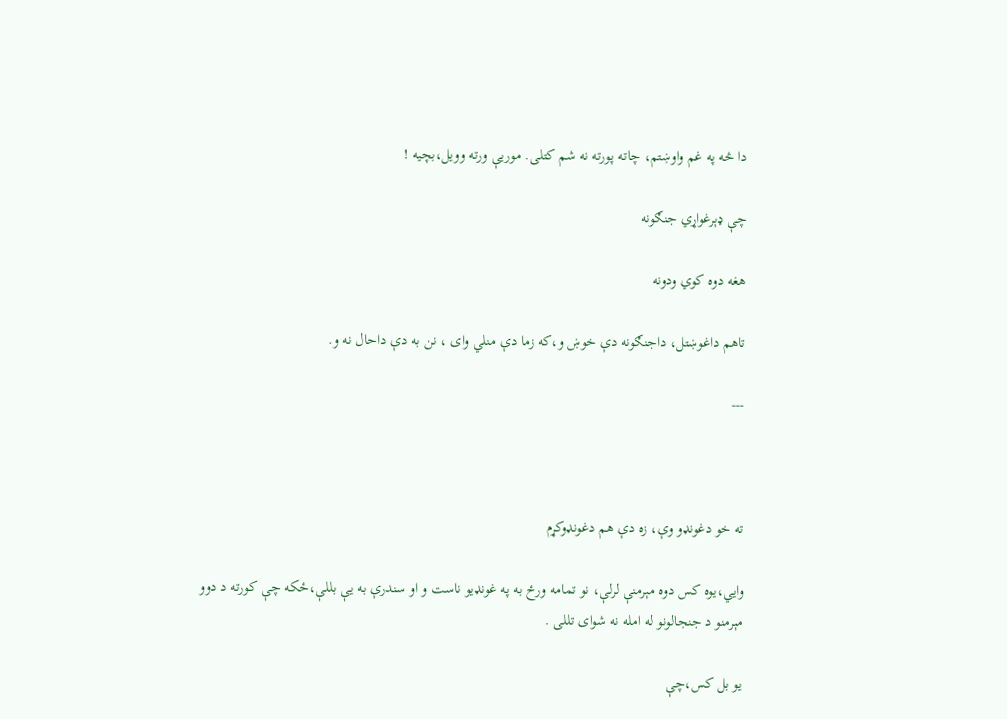دا څه په غم واوښتم، چاته پورته نه شم کتلى. موريې ورته وويل،بچيه !

چې ډېرغواړي جنګونه

هغه دوه کوي ودونه

تاهم داغوښتل، داجنګونه دې خوښ و،که زما دې منلي واى ، نن به دې داحال نه و.

---



ته خو دغونډو وې، زه دې هم دغونډوکړم

وايي،يوه کس دوه مېرمنې لرلې، نو تمامه ورځ به په غونډيو ناست و او سندرې به يې بللې،ځکه چې کورته د دوو مېرمنو د جنجالونو له امله نه شواى تللى .

يو بل کس،چې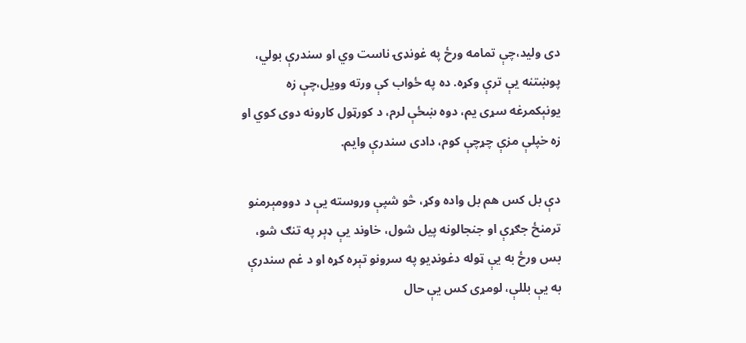دى وليد،چې تمامه ورځ په غونډۍ ناست وي او سندرې بولي، پوښتنه يې ترې وکړه. ده په ځواب کې ورته وويل،چې زه يونېکمرغه سړى يم، دوه ښځې لرم، د کورټول کارونه دوى کوي او زه خپلې مزې چړچې کوم، دادى سندرې وايم.

دې بل کس هم بل واده وکړ، څو شپې وروسته يې د دوومېرمنو ترمنځ جګړې او جنجالونه پيل شول، خاوند يې ډېر په تنګ شو، بس ورځ به يې ټوله دغونډيو په سرونو تېره کړه او د غم سندرې به يې بللې، لومړى کس يې حال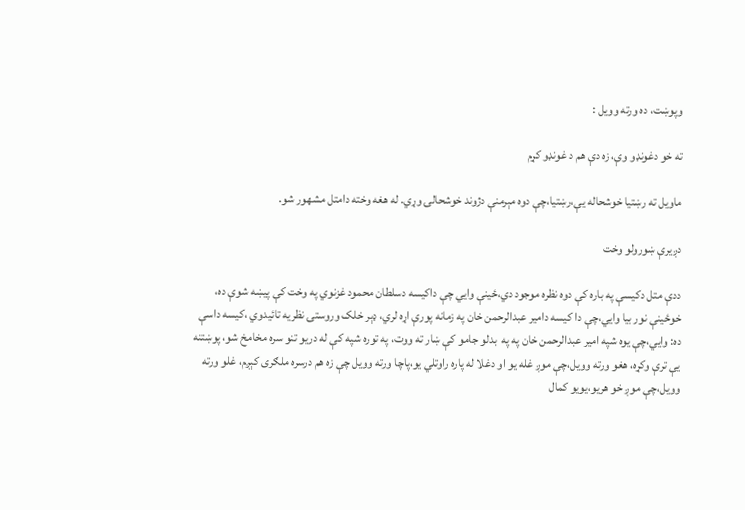وپوښت، ده ورته وويل :

ته خو دغونډو وې، زه دې هم د غونډو کړم

ماويل ته رښتيا خوشحاله يې،رښتيا،چې دوه مېرمنې دژوند خوشحالۍ وړي. له هغه وخته دامتل مشهور شو.

دږيرې ښورولو وخت

ددې متل دکيسې په باره کې دوه نظره موجود دي،ځينې وايي چې داکيسه دسلطان محمود غزنوي په وخت کې پیښه شوې ده، خوځينې نور بيا وايي،چې دا کيسه دامير عبدالرحمن خان په زمانه پورې اړه لري، ډېر خلک وروستۍ نظريه تائيدوي ،کيسه داسې ده: وايي،چې يوه شپه امير عبدالرحمن خان په په  بدلو جامو کې ښار ته ووت، په توره شپه کې له دريو تنو سره مخامخ شو، پوښتنه يې ترې وکړه، هغو ورته وويل،چې موږ غله يو او دغلا له پاره راوتلي يو،پاچا ورته وويل چې زه هم درسره ملګرى کېږم، غلو ورته وويل،چې موږ خو هريو،يويو کمال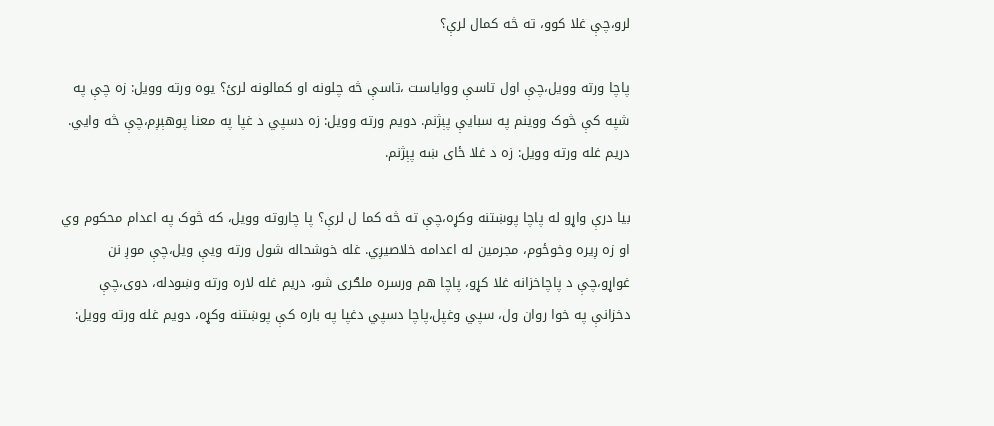لرو،چې غلا کوو، ته څه کمال لرې؟

پاچا ورته وويل،چې اول تاسې وواياست ،تاسې څه چلونه او کمالونه لرئ؟ يوه ورته وويل: زه چې په شپه کې څوک ووينم په سبايې پېژنم. دويم ورته وويل: زه دسپي د غپا په معنا پوهېږم،چې څه وايي. دريم غله ورته وويل: زه د غلا ځاى ښه پېژنم.

بيا درې واړو له پاچا پوښتنه وکړه،چې ته څه کما ل لرې؟ پا چاروته وويل، که څوک په اعدام محکوم وي او زه ږيره وخوځوم، مجرمين له اعدامه خلاصيږي. غله خوشحاله شول ورته ويې ويل،چې موږ نن غواړو،چې د پاچاخزانه غلا کړو، پاچا هم ورسره ملګرى شو، دريم غله لاره ورته وښودله، دوى،چې دخزانې په خوا روان ول، سپي وغپل،پاچا دسپي دغپا په باره کې پوښتنه وکړه، دويم غله ورته وويل: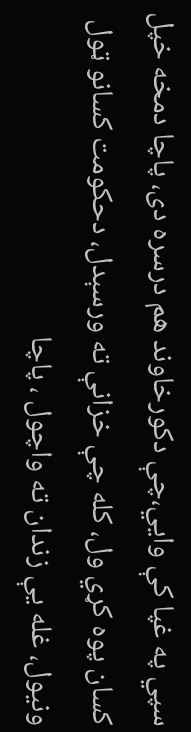سپي په غپا کې وايي،چې دکورخاوند هم درسره دى، پاچا دمخه خپل کسان پوه کړي ول، کله چې خزانې ته ورسېدل، دحکومت کسانو ټول ونيول، غله يې زندان ته واچول ، پاچا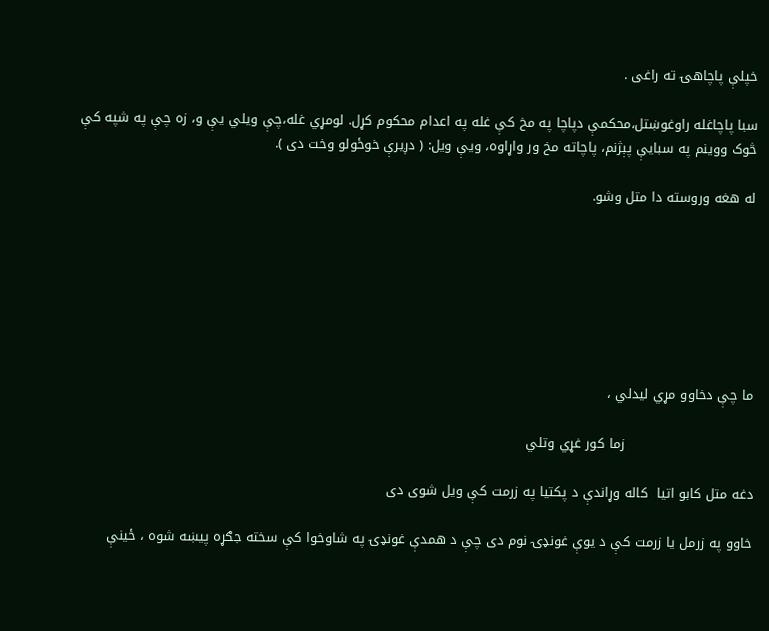خپلې پاچاهۍ ته راغى .

سبا پاچاغله راوغوښتل،محکمې دپاچا په مخ کې غله په اعدام محکوم کړل. لومړي غله،چې ويلي يې و، زه چې په شپه کې څوک ووينم په سبايې پېژنم، پاچاته مخ ور واړاوه، ويې ويل: ( دږيرې خوځولو وخت دى ).

له هغه وروسته دا متل وشو.







ما چې دخاوو مړي لیدلي ،

                             زما کور غړي وتلي

دغه متل کابو اتیا  کاله وړاندې د پکتیا په زرمت کې ویل شوی دی

خاوو په زرمل یا زرمت کې د یوې غونډۍ نوم دی چې د همدې غونډۍ په شاوخوا کې سخته جګړه پیښه شوه ، ځینې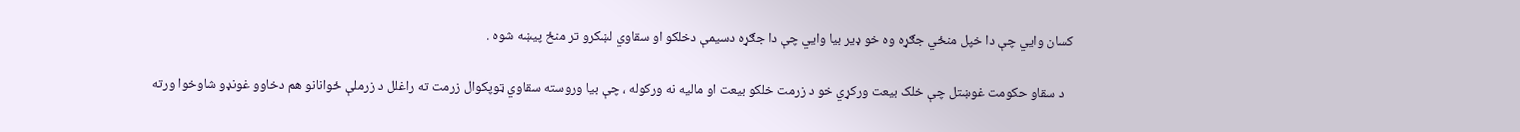کسان وایي چې دا خپل منځي جګړه وه خو ډیر بیا وایي چې دا جګړه دسیمې دخلکو او سقاوي لښکرو تر منځ پیښه شوه .

   د سقاو حکومت غوښتل چې خلک بیعت ورکړي خو د زرمت خلکو بیعت او مالیه نه ورکوله ، چې بیا وروسته سقاوي ټوپکوال زرمت ته راغلل د زرملې ځوانانو هم دخاوو غونډو شاوخوا ورته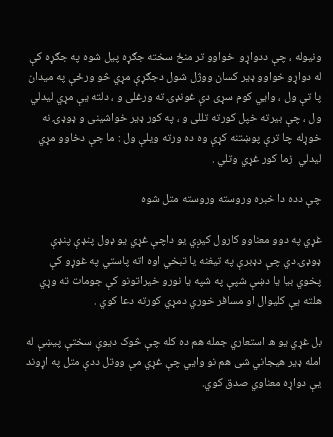ونیوله ، چې ددواړو  خواوو تر منځ سخته جګړه پیل شوه په جګړه کې له دواړو خواوو ډیر کسان ووژل شول دجګړې مړي څو ورځې په میدان پا تې ول ، وایي کوم سړی دې غونډۍ ته ورغلی و ، دلته یې مړي لیدلي ول ، چې بیرته خپل کورته تللی و ، په کور ډیر خواشینی و ډوډۍ نه خوړله چا ترې پوښتنه کړې وه ده ورته ویلې ول : ما جې دخاوو مړي لیدلي  زما کور غړي وتلي .

چې دده دا خبره وروسته وروسته متل شوه

غړي په دوو معناوو کارول کیږي یو داچې غړي یو ډول پنډې پنډې ډوډۍ دي چې دډبرې په تیغنه یا تبخي اوه اته پاستي په غوړو کې پخوي بیا یا دښې شپې په شپه یا نورو خیراتونو کې جومات ته وړي هلته یې کلیوال او مسافر خوري دمړي کورته دعا کوي .

بل غړي یو ه استعاري جمله هم ده کله چې څوک دیوې سختې پیښې له امله ډیر هیجاني شی هم نو وایي چې غړي مې ووتل ددې متل په اړوند یې دواړه معناوي صدق کوي.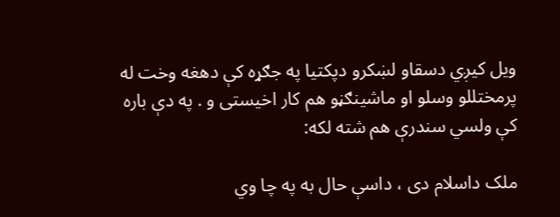ویل کیږي دسقاو لښکرو دپکتیا په جګړه کې دهغه وخت له پرمختللو وسلو او ماشینګڼو هم کار اخیستی و . په دې باره کې ولسي سندرې هم شته لکه:

ملک داسلام دی ، داسې حال به په چا وي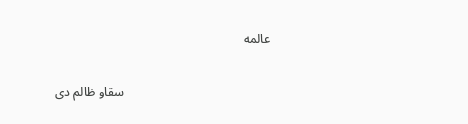عالمه

                                               سقاو ظالم دی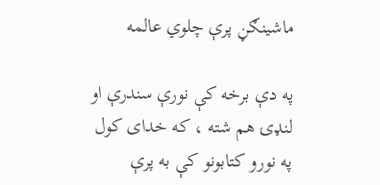ماشینګڼ پرې چلوي عالمه

په دې برخه کې نورې سندرې او لنډۍ هم شته ، که خدای کول په نورو کتابونو کې به پرې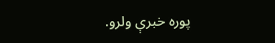پوره خبرې ولرو.